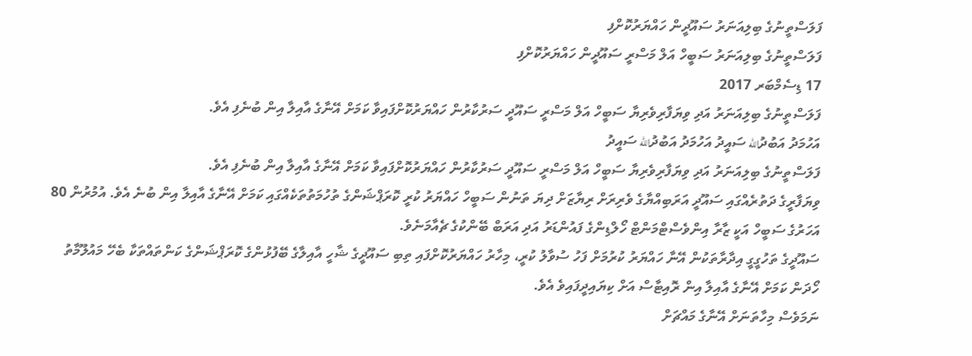ފަލަސްތީނުގެ ބިލިއަނަރު ސައޫދީން ހައްޔަރުކޮށްފި
ފަލަސްތީނުގެ ބިލިއަނަރު ސަބީހް އަލް މަސްރީ ސައޫދީން ހައްޔަރުކޮށްފި
17 ޑިސެމްބަރ 2017
ފަލަސްތީނުގެ ބިލިއަނަރު އަދި ވިޔަފާރިވެރިޔާ ސަބީހް އަލް މަސްރީ ސައޫދީ ސަރުކާރުން ހައްޔަރުކޮށްފައިވާ ކަމަށް އޭނާގެ އާއިލާ އިން ބުނެފި އެވެ.
އަހުމަދު އަބުދުالله ސައީދު އަހުމަދު އަބުދުالله ސައީދު
ފަލަސްތީނުގެ ބިލިއަނަރު އަދި ވިޔަފާރިވެރިޔާ ސަބީހް އަލް މަސްރީ ސައޫދީ ސަރުކާރުން ހައްޔަރުކޮށްފައިވާ ކަމަށް އޭނާގެ އާއިލާ އިން ބުނެފި އެވެ.
ވިޔަފާރީގެ ދަތުރެއްގައި ސައޫދީ އަރަބިއްޔާގެ ވެރިރަށް ރިޔާޒަށް ދިޔަ ތަނުން ސަބީހް ހައްޔަރު ކުރީ ކޮރަޕްޝަންގެ ތުހުމަތުތަކެއްގައި ކަމަށް އޭނާގެ އާއިލާ އިން ބުނެ އެވެ. އުމުރުން 80 އަހަރުގެ ސަބީހް އަކީ ޒާރާ އިންވެސްޓްމަންޓް ހޯލްޑިންގެ ފައުންޑަރު އަދި އަރަބް ބޭންކުގެ ޗެއާމަނެވެ.
ސައޫދީގެ ތަހުގީގީ އިދާރާތަކުން އޭނާ ހައްޔަރު ކުރުމަށް ފަހު ސުވާލު ކުރީ، މިހާރު ހައްޔަރުކޮށްފައި ތިބި ސައޫދީގެ ޝާހީ އާއިލާގެ ބޭފުޅުންގެ ކޮރަޕްޝަންގެ ކަންތައްތަކާ ބެހޭ މައުލޫމާތު ހޯދަން ކަމަށް އޭނާގެ އާއިލާ އިން ރޮއިޓާސް އަށް ކިޔައިދީފައިވެ އެވެ.
ނަމަވެސް މިހާތަނަށް އޭނާގެ މައްޗަށް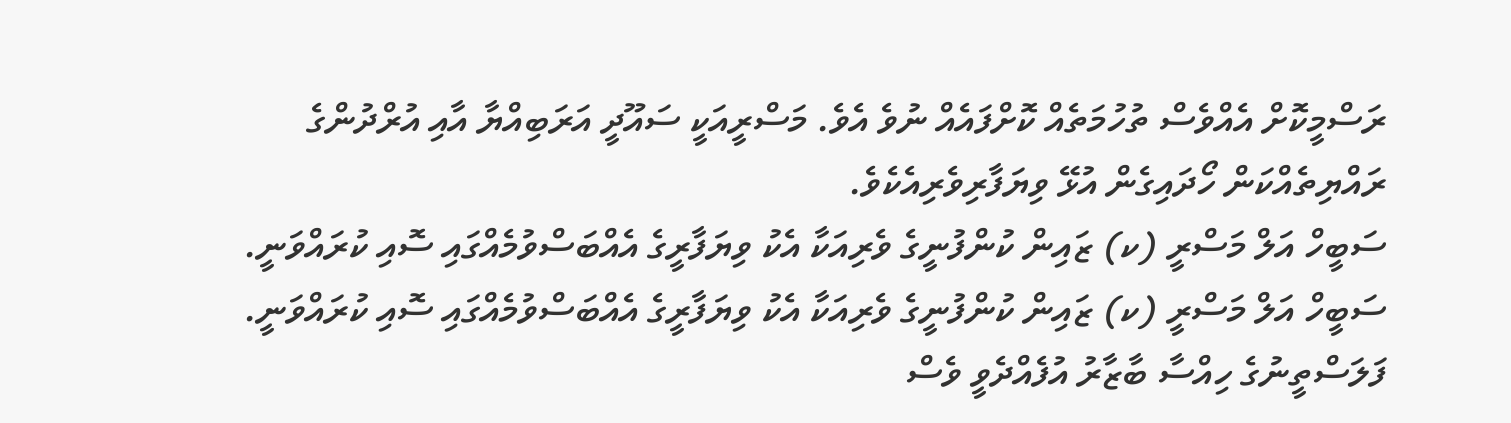ރަސްމީކޮށް އެއްވެސް ތުހުމަތެއް ކޮށްފައެއް ނުވެ އެވެ. މަސްރީއަކީ ސައޫދީ އަރަބިއްޔާ އާއި އުރްދުންގެ ރައްޔިތެއްކަން ހޯދައިގެން އުޅޭ ވިޔަފާރިވެރިއެކެވެ.
ސަބީހް އަލް މަސްރީ (ކ) ޒައިން ކުންފުނީގެ ވެރިއަކާ އެކު ވިޔަފާރީގެ އެއްބަސްވުމެއްގައި ސޮއި ކުރައްވަނީ.
ސަބީހް އަލް މަސްރީ (ކ) ޒައިން ކުންފުނީގެ ވެރިއަކާ އެކު ވިޔަފާރީގެ އެއްބަސްވުމެއްގައި ސޮއި ކުރައްވަނީ.
ފަލަސްތީނުގެ ހިއްސާ ބާޒާރު އުފެއްދެވީ ވެސް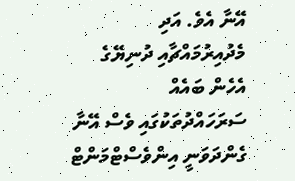އޭނާ އެވެ. އަދި މެދުއިރުމައްޗާއި ދުނިޔޭގެ އެހެން ބައެއް ސަރަހައްދުތަކުގައި ވެސް އޭނާ ގެންދަވަނީ އިންވެސްޓްމަންޓް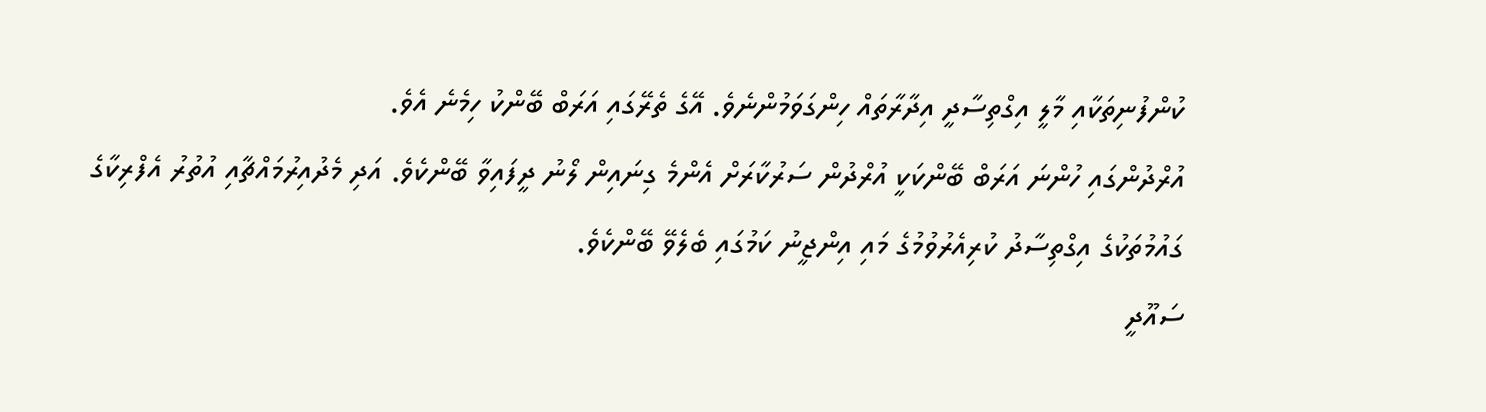ކުންފުނިތަކާއި މާލީ އިގްތިސާދީ އިދާރާތައް ހިންގަވަމުންނެވެ. އޭގެ ތެރޭގައި އަރަބް ބޭންކު ހިމެނެ އެވެ.
އުރްދުންގައި ހުންނަ އަރަބް ބޭންކަކީ އުރްދުން ސަރުކާރަށް އެންމެ ގިނައިން ލޯނު ދީފައިވާ ބޭންކެވެ. އަދި މެދުއިރުމައްޗާއި އުތުރު އެފްރިކާގެ ގައުމުތަކުގެ އިގްތިސާދު ކުރިއެރުވުމުގެ މައި އިންޖީނު ކަމުގައި ބެލެވޭ ބޭންކެވެ.
ސައޫދީ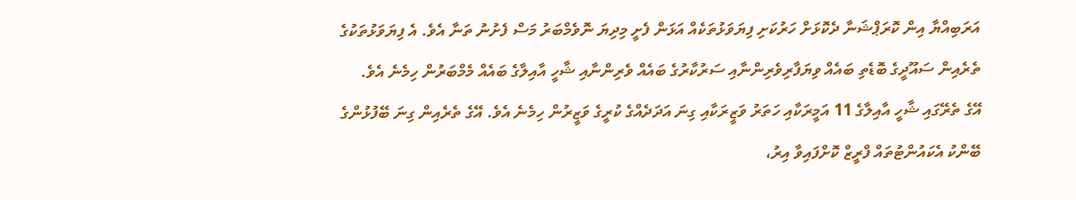އަރަބިއްޔާ އިން ކޮރަޕްޝަނާ ދެކޮޅަށް ހަރުކަށި ފިޔަވަޅުތަކެއް އަޅަން ފެށީ މިދިޔަ ނޮވެމްބަރު މަސް ފެށުނު ތަނާ އެވެ. އެ ފިޔަވަޅުތަކުގެ ތެރެއިން ސައޫދީގެ ބޮޑެތި ބައެއް ވިޔަފާރިވެރިންނާއި ސަރުކާރުގެ ބައެއް ވެރިންނާއި ޝާހީ އާއިލާގެ ބައެއް މެމްބަރުން ހިމެނެ އެވެ.
އޭގެ ތެރޭގައި ޝާހީ އާއިލާގެ 11 އަމީރަކާއި ހަތަރު ވަޒީރަކާއި ގިނަ އަދަދެއްގެ ކުރީގެ ވަޒީރުން ހިމެނެ އެވެ. އޭގެ ތެރެއިން ގިނަ ބޭފުޅުންގެ ބޭންކު އެކައުންޓުތައް ފްރީޒް ކޮށްފައިވާ އިރު،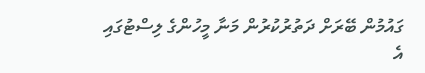ގައުމުން ބޭރަށް ދަތުރުކުރުން މަނާ މީހުންގެ ލިސްޓުގައި އެ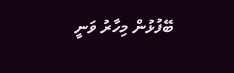ބޭފުޅުން މިހާރު ވަނީ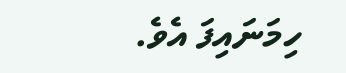ހިމަނައިފަ އެވެ.